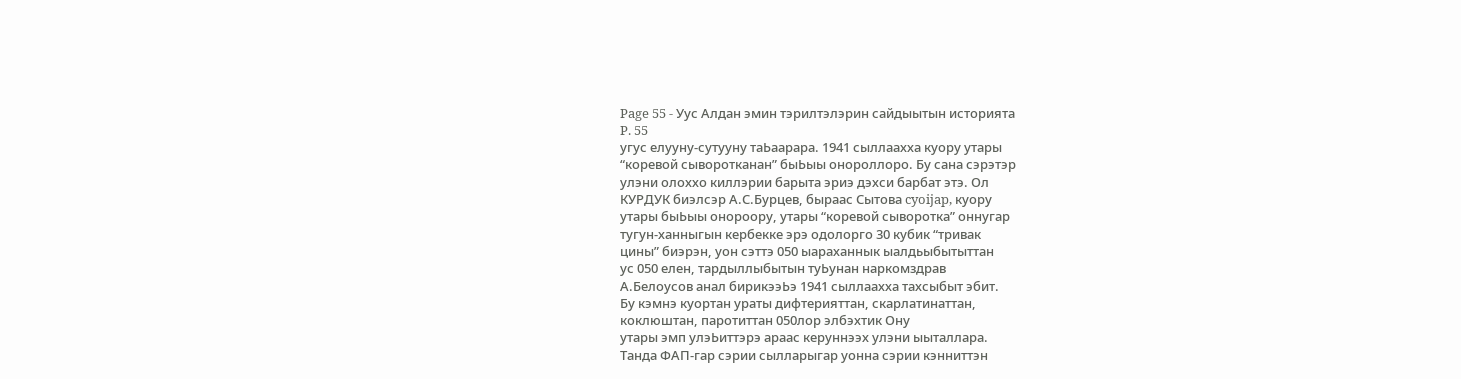Page 55 - Уус Алдан эмин тэрилтэлэрин сайдыытын историята
P. 55
угус елууну-сутууну таЬаарара. 1941 сыллаахха куору утары
“коревой сыворотканан” быЬыы онороллоро. Бу сана сэрэтэр
улэни олоххо киллэрии барыта эриэ дэхси барбат этэ. Ол
КУРДУК биэлсэр А.С.Бурцев, быраас Сытова cyoijap, куору
утары быЬыы онороору, утары “коревой сыворотка” оннугар
тугун-ханныгын кербекке эрэ одолорго 30 кубик “тривак
цины” биэрэн, уон сэттэ 050 ыараханнык ыалдьыбытыттан
ус 050 елен, тардыллыбытын туЬунан наркомздрав
А.Белоусов анал бирикээЬэ 1941 сыллаахха тахсыбыт эбит.
Бу кэмнэ куортан ураты дифтерияттан, скарлатинаттан,
коклюштан, паротиттан 050лор элбэхтик Ону
утары эмп улэЬиттэрэ араас керуннээх улэни ыыталлара.
Танда ФАП-гар сэрии сылларыгар уонна сэрии кэнниттэн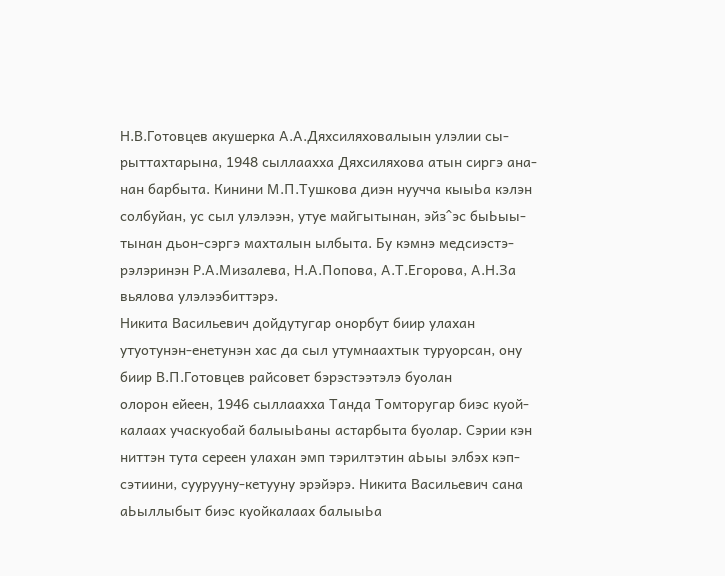Н.В.Готовцев акушерка А.А.Дяхсиляховалыын улэлии сы-
рыттахтарына, 1948 сыллаахха Дяхсиляхова атын сиргэ ана-
нан барбыта. Кинини М.П.Тушкова диэн нуучча кыыЬа кэлэн
солбуйан, ус сыл улэлээн, утуе майгытынан, эйз^эс быЬыы-
тынан дьон-сэргэ махталын ылбыта. Бу кэмнэ медсиэстэ-
рэлэринэн Р.А.Мизалева, Н.А.Попова, А.Т.Егорова, А.Н.За
вьялова улэлээбиттэрэ.
Никита Васильевич дойдутугар онорбут биир улахан
утуотунэн-енетунэн хас да сыл утумнаахтык туруорсан, ону
биир В.П.Готовцев райсовет бэрэстээтэлэ буолан
олорон ейеен, 1946 сыллаахха Танда Томторугар биэс куой-
калаах учаскуобай балыыЬаны астарбыта буолар. Сэрии кэн
ниттэн тута сереен улахан эмп тэрилтэтин аЬыы элбэх кэп-
сэтиини, суурууну-кетууну эрэйэрэ. Никита Васильевич сана
аЬыллыбыт биэс куойкалаах балыыЬа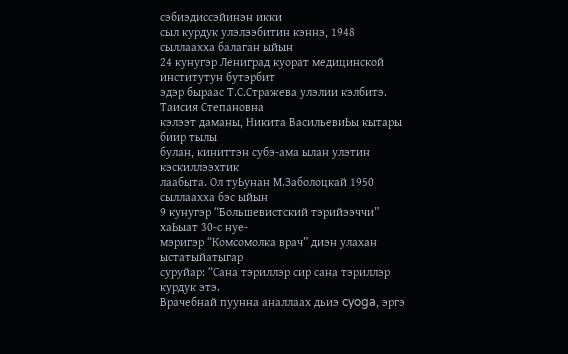сэбиэдиссэйинэн икки
сыл курдук улэлээбитин кэннэ, 1948 сыллаахха балаган ыйын
24 кунугэр Лениград куорат медицинской институтун бутэрбит
эдэр быраас Т.С.Стражева улэлии кэлбитэ. Таисия Степановна
кэлээт даманы, Никита ВасильевиЬы кытары биир тылы
булан, киниттэн субэ-ама ылан улэтин кэскиллээхтик
лаабыта. Ол туЬунан М.Заболоцкай 1950 сыллаахха бэс ыйын
9 кунугэр “Большевистский тэрийээччи” хаЬыат 30-с нуе-
мэригэр “Комсомолка врач” диэн улахан ыстатыйатыгар
суруйар: “Сана тэриллэр сир сана тэриллэр курдук этэ.
Врачебнай пуунна аналлаах дьиэ cyoga, эргэ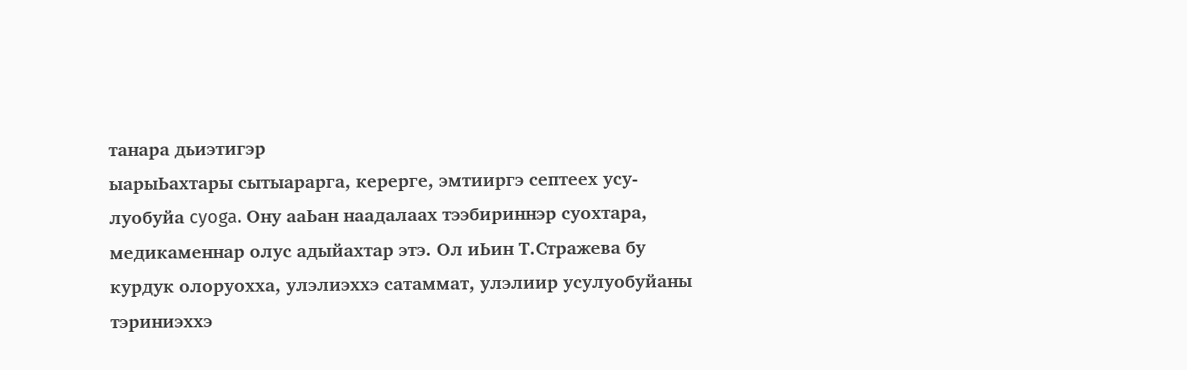танара дьиэтигэр
ыарыЬахтары сытыарарга, керерге, эмтииргэ септеех усу-
луобуйа cyoga. Ону ааЬан наадалаах тээбириннэр суохтара,
медикаменнар олус адыйахтар этэ. Ол иЬин Т.Стражева бу
курдук олоруохха, улэлиэххэ сатаммат, улэлиир усулуобуйаны
тэриниэххэ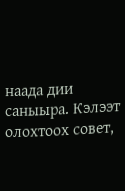наада дии саныыра. Кэлээт олохтоох совет,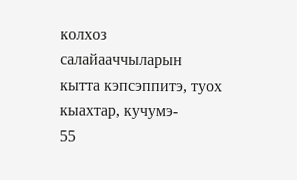колхоз
салайааччыларын кытта кэпсэппитэ, туох кыахтар, кучумэ-
55